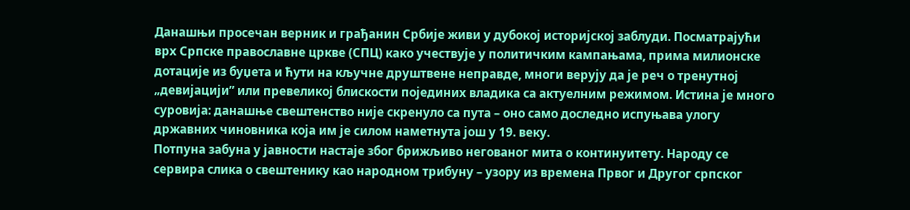Данашњи просечан верник и грађанин Србије живи у дубокој историјској заблуди. Посматрајући врх Српске православне цркве (СПЦ) како учествује у политичким кампањама, прима милионске дотације из буџета и ћути на кључне друштвене неправде, многи верују да је реч о тренутној „девијацији” или превеликој блискости појединих владика са актуелним режимом. Истина је много суровија: данашње свештенство није скренуло са пута – оно само доследно испуњава улогу државних чиновника која им је силом наметнута још у 19. веку.
Потпуна забуна у јавности настаје због брижљиво негованог мита о континуитету. Народу се сервира слика о свештенику као народном трибуну – узору из времена Првог и Другог српског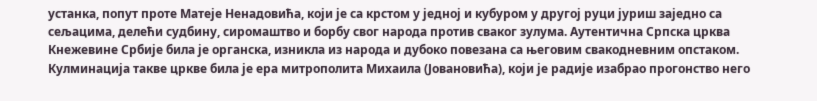устанка, попут проте Матеје Ненадовића, који је са крстом у једној и кубуром у другој руци јуриш заједно са сељацима, делећи судбину, сиромаштво и борбу свог народа против сваког зулума. Аутентична Српска црква Кнежевине Србије била је органска, изникла из народа и дубоко повезана са његовим свакодневним опстаком. Кулминација такве цркве била је ера митрополита Михаила (Јовановића), који је радије изабрао прогонство него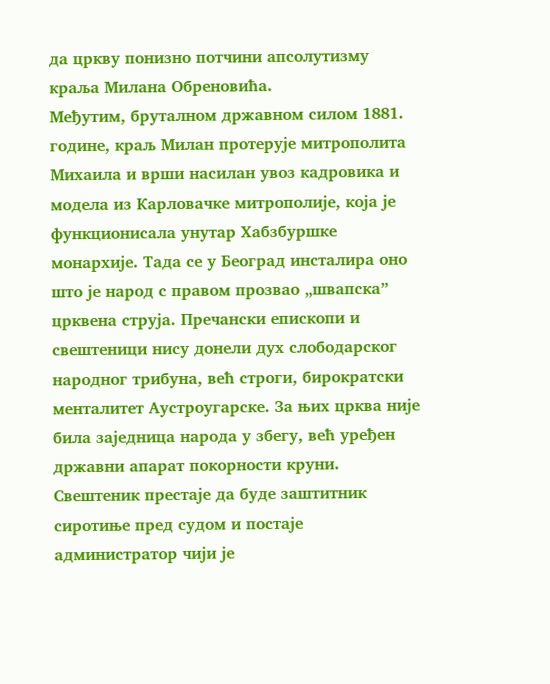да цркву понизно потчини апсолутизму краља Милана Обреновића.
Међутим, бруталном државном силом 1881. године, краљ Милан протерује митрополита Михаила и врши насилан увоз кадровика и модела из Карловачке митрополије, која је функционисала унутар Хабзбуршке монархије. Тада се у Београд инсталира оно што је народ с правом прозвао „швапска” црквена струја. Пречански епископи и свештеници нису донели дух слободарског народног трибуна, већ строги, бирократски менталитет Аустроугарске. За њих црква није била заједница народа у збегу, већ уређен државни апарат покорности круни. Свештеник престаје да буде заштитник сиротиње пред судом и постаје администратор чији је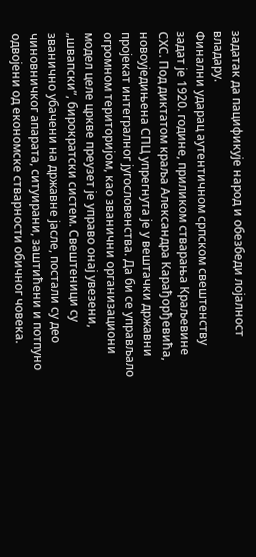задатак да пацификује народ и обезбеди лојалност владару.
Финални ударац аутентичном српском свештенству задат је 1920. године, приликом стварања Краљевине СХС. Под диктатом краља Александра Карађорђевића, новоуједињена СПЦ упрегнута је у вештачки државни пројекат интегралног југословенства. Да би се управљало огромном територијом, као званични организациони модел целе цркве преузет је управо онај увезени, „швапски”, бирократски систем. Свештеници су званично убачени на државне јасле, постали су део чиновничког апарата, ситуирани, заштићени и потпуно одвојени од економске стварности обичног човека.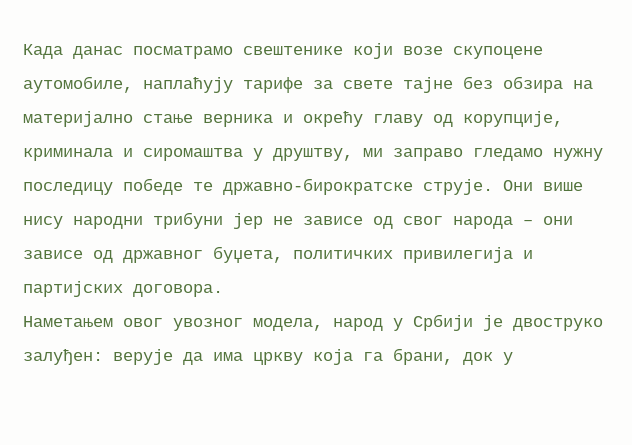Када данас посматрамо свештенике који возе скупоцене аутомобиле, наплаћују тарифе за свете тајне без обзира на материјално стање верника и окрећу главу од корупције, криминала и сиромаштва у друштву, ми заправо гледамо нужну последицу победе те државно-бирократске струје. Они више нису народни трибуни јер не зависе од свог народа – они зависе од државног буџета, политичких привилегија и партијских договора.
Наметањем овог увозног модела, народ у Србији је двоструко залуђен: верује да има цркву која га брани, док у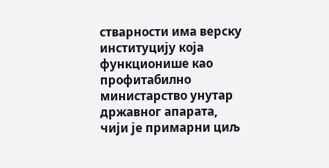стварности има верску институцију која функционише као профитабилно министарство унутар државног апарата, чији је примарни циљ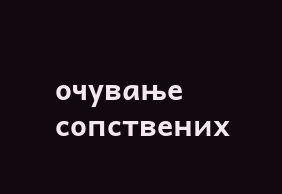очување сопствених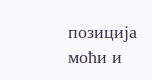позиција моћи и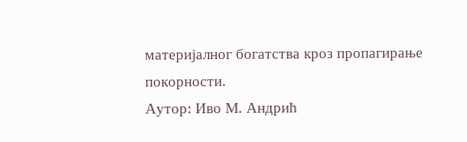материјалног богатства кроз пропагирање покорности.
Аутор: Иво М. Андрић